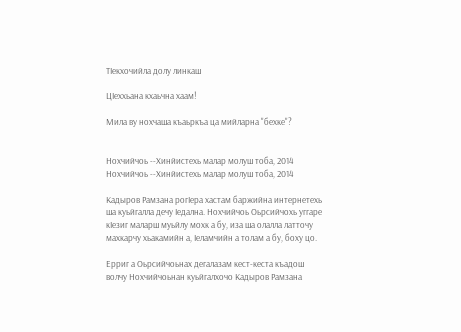ТIекхочийла долу линкаш

ЦIеххьана кхаьчна хаам!

Мила ву нохчаша къаьркъа ца мийларна "бехке"?


Нохчийчоь --Хинйистехь малар молуш тоба, 2014
Нохчийчоь --Хинйистехь малар молуш тоба, 2014

Кадыров Рамзана рогIера хастам баржийна интернетехь ша куьйгалла дечу Iедална. Нохчийчоь Оьрсийчохь уггаре кIезиг маларш муьйлу мохк а бу, иза ша олалла латточу махкарчу хьакамийн а, Iеламчийн а толам а бу, боху цо.

Ерриг а Оьрсийчоьнах дегалазам кест-кеста къадош волчу Нохчийчоьнан куьйгалхочо Кадыров Рамзана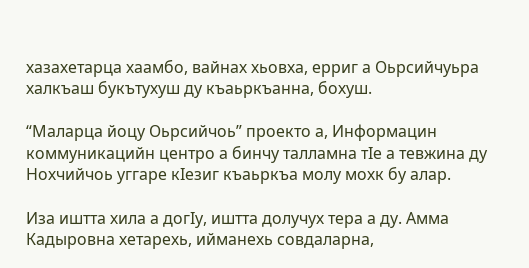хазахетарца хаамбо, вайнах хьовха, ерриг а Оьрсийчуьра халкъаш букътухуш ду къаьркъанна, бохуш.

“Маларца йоцу Оьрсийчоь” проекто а, Информацин коммуникацийн центро а бинчу талламна тIе а тевжина ду Нохчийчоь уггаре кIезиг къаьркъа молу мохк бу алар.

Иза иштта хила а догIу, иштта долучух тера а ду. Амма Кадыровна хетарехь, ийманехь совдаларна,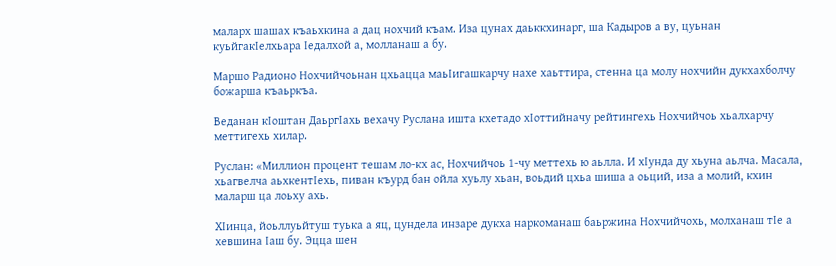маларх шашах къаьхкина а дац нохчий къам. Иза цунах даьккхинарг, ша Кадыров а ву, цуьнан куьйгакIелхьара Iедалхой а, молланаш а бу.

Маршо Радионо Нохчийчоьнан цхьацца маьIигашкарчу нахе хаьттира, стенна ца молу нохчийн дукхахболчу божарша къаьркъа.

Веданан кIоштан ДаьргIахь вехачу Руслана ишта кхетадо хIоттийначу рейтингехь Нохчийчоь хьалхарчу меттигехь хилар.

Руслан: «Миллион процент тешам ло-кх ас, Нохчийчоь 1-чу меттехь ю аьлла. И хIунда ду хьуна аьлча. Масала, хьагвелча аьхкентIехь, пиван къурд бан ойла хуьлу хьан, воьдий цхьа шиша а оьций, иза а молий, кхин маларш ца лоьху ахь.

ХIинца, йоьллуьйтуш туька а яц, цундела инзаре дукха наркоманаш баьржина Нохчийчохь, молханаш тIе а хевшина Iаш бу. Эцца шен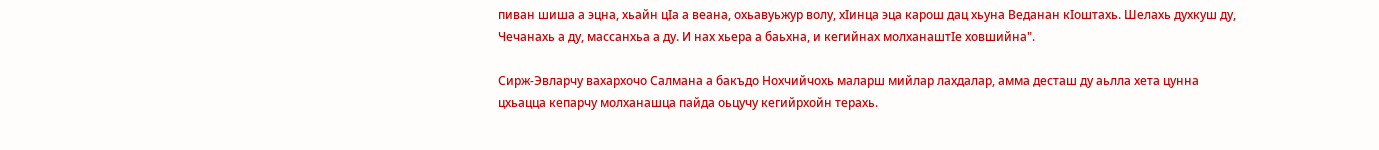пиван шиша а эцна, хьайн цIа а веана, охьавуьжур волу, хIинца эца карош дац хьуна Веданан кIоштахь. Шелахь духкуш ду, Чечанахь а ду, массанхьа а ду. И нах хьера а баьхна, и кегийнах молханаштIе ховшийна".

Сирж-Эвларчу вахархочо Салмана а бакъдо Нохчийчохь маларш мийлар лахдалар, амма десташ ду аьлла хета цунна цхьацца кепарчу молханашца пайда оьцучу кегийрхойн терахь.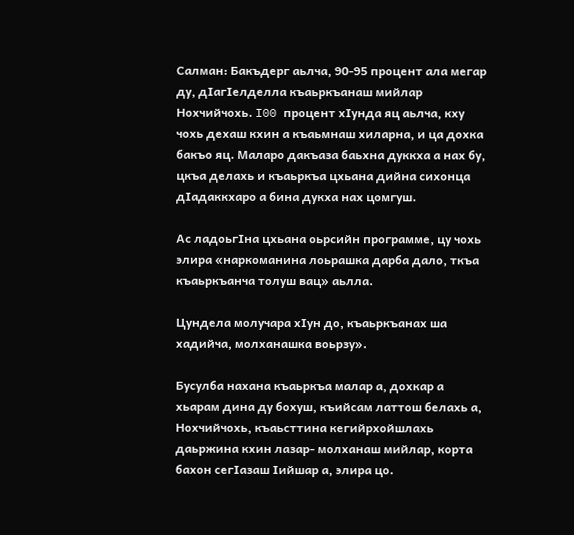Салман: Бакъдерг аьлча, 90-95 процент ала мегар ду, дIагIелделла къаьркъанаш мийлар Нохчийчохь. I00 процент хIунда яц аьлча, кху чохь дехаш кхин а къаьмнаш хиларна, и ца дохка бакъо яц. Маларо дакъаза баьхна дуккха а нах бу, цкъа делахь и къаьркъа цхьана дийна сихонца дIадаккхаро а бина дукха нах цомгуш.

Ас ладоьгIна цхьана оьрсийн программе, цу чохь элира «наркоманина лоьрашка дарба дало, ткъа къаьркъанча толуш вац» аьлла.

Цундела молучара хIун до, къаьркъанах ша хадийча, молханашка воьрзу».

Бусулба нахана къаьркъа малар а, дохкар а хьарам дина ду бохуш, къийсам латтош белахь а, Нохчийчохь, къаьсттина кегийрхойшлахь даьржина кхин лазар- молханаш мийлар, корта бахон сегIазаш Iийшар а, элира цо.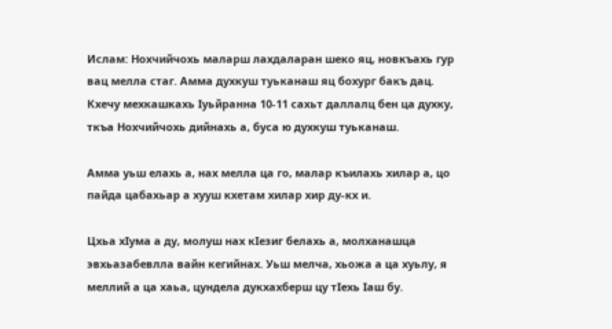Ислам: Нохчийчохь маларш лахдаларан шеко яц, новкъахь гур вац мелла стаг. Амма духкуш туьканаш яц бохург бакъ дац. Кхечу мехкашкахь Iуьйранна 10-11 сахьт даллалц бен ца духку, ткъа Нохчийчохь дийнахь а, буса ю духкуш туьканаш.

Амма уьш елахь а, нах мелла ца го, малар къилахь хилар а, цо пайда цабахьар а хууш кхетам хилар хир ду-кх и.

Цхьа хIума а ду, молуш нах кIезиг белахь а, молханашца эвхьазабевлла вайн кегийнах. Уьш мелча, хьожа а ца хуьлу, я меллий а ца хаьа, цундела дукхахберш цу тIехь Iаш бу.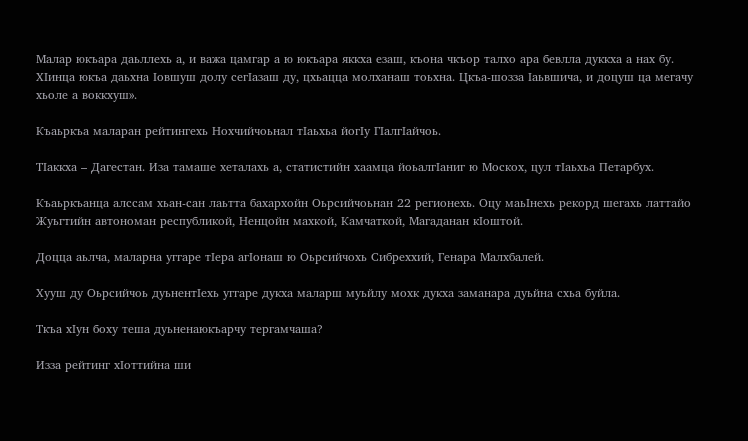Малар юкъара даьллехь а, и важа цамгар а ю юкъара яккха езаш, къона чкъор талхо ара бевлла дуккха а нах бу. ХIинца юкъа даьхна Iовшуш долу сегIазаш ду, цхьацца молханаш тоьхна. Цкъа-шозза Iаьвшича, и доцуш ца мегачу хьоле а воккхуш».

Къаьркъа маларан рейтингехь Нохчийчоьнал тIаьхьа йогIу ГIалгIайчоь.

ТIаккха – Дагестан. Иза тамаше хеталахь а, статистийн хаамца йоьалгIаниг ю Москох, цул тIаьхьа Петарбух.

Къаьркъанца алссам хьан-сан лаьтта бахархойн Оьрсийчоьнан 22 регионехь. Оцу маьIнехь рекорд шегахь латтайо Жуьгтийн автономан республикой, Ненцойн махкой, Камчаткой, Магаданан кIоштой.

Доцца аьлча, маларна уггаре тIера агIонаш ю Оьрсийчохь Сибреххий, Генара Малхбалей.

Хууш ду Оьрсийчоь дуьнентIехь уггаре дукха маларш муьйлу мохк дукха заманара дуьйна схьа буйла.

Ткъа хIун боху теша дуьненаюкъарчу тергамчаша?

Изза рейтинг хIоттийна ши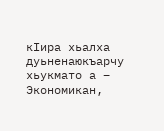кIира хьалха дуьненаюкъарчу хьукмато а – Экономикан,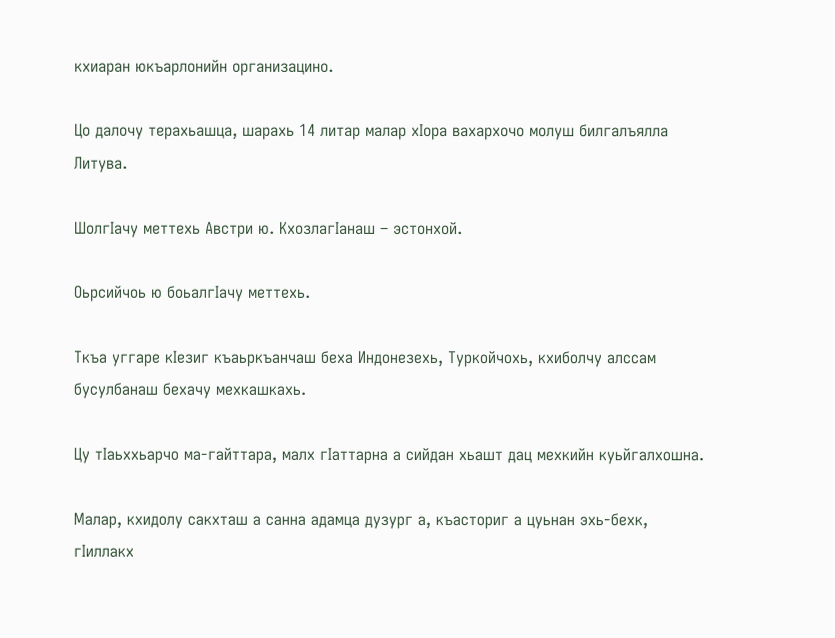кхиаран юкъарлонийн организацино.

Цо далочу терахьашца, шарахь 14 литар малар хIора вахархочо молуш билгалъялла Литува.

ШолгIачу меттехь Австри ю. КхозлагIанаш – эстонхой.

Оьрсийчоь ю боьалгIачу меттехь.

Ткъа уггаре кIезиг къаьркъанчаш беха Индонезехь, Туркойчохь, кхиболчу алссам бусулбанаш бехачу мехкашкахь.

Цу тIаьххьарчо ма-гайттара, малх гIаттарна а сийдан хьашт дац мехкийн куьйгалхошна.

Малар, кхидолу сакхташ а санна адамца дузург а, къасториг а цуьнан эхь-бехк, гIиллакх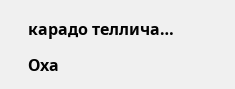карадо теллича…

Оха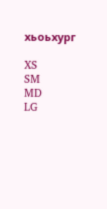хьоьхург

XS
SM
MD
LG